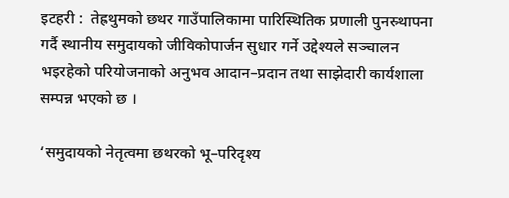इटहरी :  तेह्रथुमको छथर गाउँपालिकामा पारिस्थितिक प्रणाली पुनस्र्थापना गर्दै स्थानीय समुदायको जीविकोपार्जन सुधार गर्ने उद्देश्यले सञ्चालन भइरहेको परियोजनाको अनुभव आदान–प्रदान तथा साझेदारी कार्यशाला सम्पन्न भएको छ ।

‘समुदायको नेतृत्वमा छथरको भू–परिदृश्य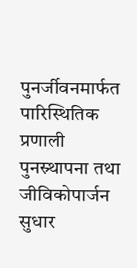पुनर्जीवनमार्फत पारिस्थितिक प्रणाली पुनस्र्थापना तथा जीविकोपार्जन सुधार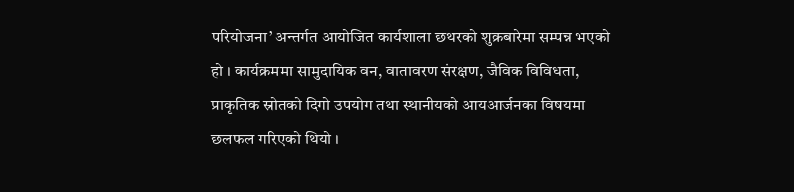परियोजना’ अन्तर्गत आयोजित कार्यशाला छथरको शुक्रबारेमा सम्पन्न भएको हो । कार्यक्रममा सामुदायिक वन, वातावरण संरक्षण, जैविक विविधता, प्राकृतिक स्रोतको दिगो उपयोग तथा स्थानीयको आयआर्जनका विषयमा छलफल गरिएको थियो ।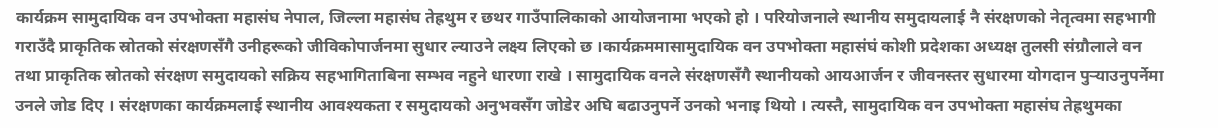कार्यक्रम सामुदायिक वन उपभोक्ता महासंघ नेपाल, जिल्ला महासंघ तेह्रथुम र छथर गाउँपालिकाको आयोजनामा भएको हो । परियोजनाले स्थानीय समुदायलाई नै संरक्षणको नेतृत्वमा सहभागी गराउँदै प्राकृतिक स्रोतको संरक्षणसँगै उनीहरूको जीविकोपार्जनमा सुधार ल्याउने लक्ष्य लिएको छ ।कार्यक्रममासामुदायिक वन उपभोक्ता महासंघं कोशी प्रदेशका अध्यक्ष तुलसी संग्रौलाले वन तथा प्राकृतिक स्रोतको संरक्षण समुदायको सक्रिय सहभागिताबिना सम्भव नहुने धारणा राखे । सामुदायिक वनले संरक्षणसँगै स्थानीयको आयआर्जन र जीवनस्तर सुधारमा योगदान पुर्‍याउनुपर्नेमा उनले जोड दिए । संरक्षणका कार्यक्रमलाई स्थानीय आवश्यकता र समुदायको अनुभवसँग जोडेर अघि बढाउनुपर्ने उनको भनाइ थियो । त्यस्तै, सामुदायिक वन उपभोक्ता महासंघ तेह्रथुमका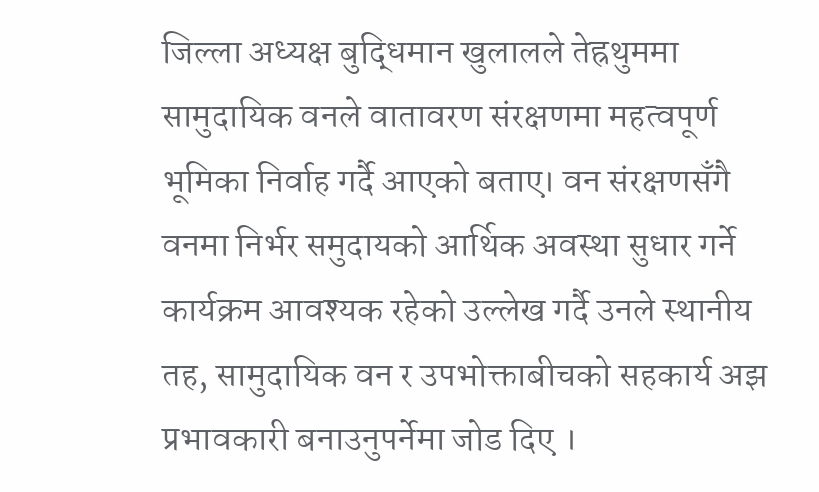जिल्ला अध्यक्ष बुद्धिमान खुलालले तेह्रथुममा सामुदायिक वनले वातावरण संरक्षणमा महत्वपूर्ण भूमिका निर्वाह गर्दै आएको बताए। वन संरक्षणसँगै वनमा निर्भर समुदायको आर्थिक अवस्था सुधार गर्ने कार्यक्रम आवश्यक रहेको उल्लेख गर्दै उनले स्थानीय तह, सामुदायिक वन र उपभोक्ताबीचको सहकार्य अझ प्रभावकारी बनाउनुपर्नेमा जोड दिए ।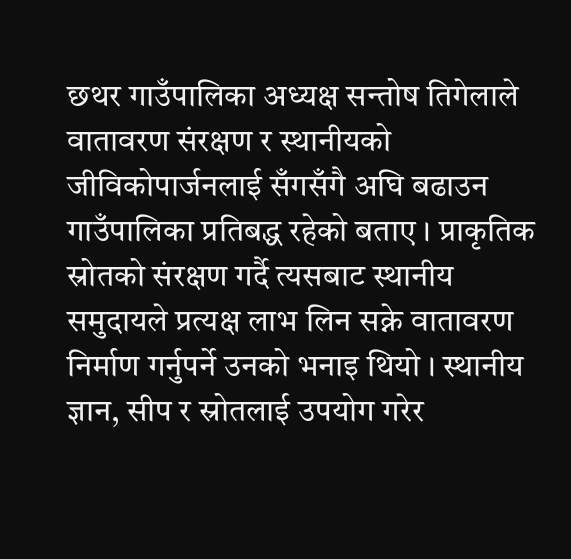छथर गाउँपालिका अध्यक्ष सन्तोष तिगेलाले वातावरण संरक्षण र स्थानीयको जीविकोपार्जनलाई सँगसँगै अघि बढाउन गाउँपालिका प्रतिबद्ध रहेको बताए । प्राकृतिक स्रोतको संरक्षण गर्दै त्यसबाट स्थानीय समुदायले प्रत्यक्ष लाभ लिन सक्ने वातावरण निर्माण गर्नुपर्ने उनको भनाइ थियो । स्थानीय ज्ञान, सीप र स्रोतलाई उपयोग गरेर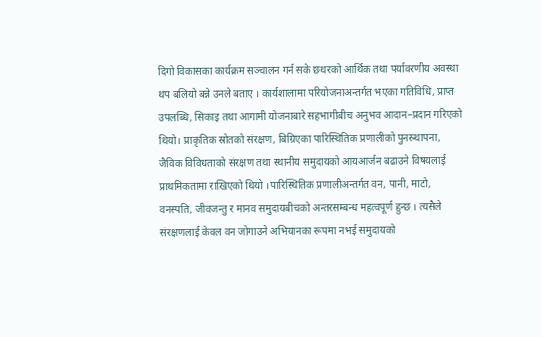दिगो विकासका कार्यक्रम सञ्चालन गर्न सके छथरको आर्थिक तथा पर्यावरणीय अवस्था थप बलियो बन्ने उनले बताए । कार्यशालामा परियोजनाअन्तर्गत भएका गतिविधि, प्राप्त उपलब्धि, सिकाइ तथा आगामी योजनाबारे सहभागीबीच अनुभव आदान–प्रदान गरिएको थियो। प्राकृतिक स्रोतको संरक्षण, बिग्रिएका पारिस्थितिक प्रणालीको पुनस्र्थापना, जैविक विविधताको संरक्षण तथा स्थानीय समुदायको आयआर्जन बढाउने विषयलाई प्राथमिकतामा राखिएको थियो ।पारिस्थितिक प्रणालीअन्तर्गत वन, पानी, माटो, वनस्पति, जीवजन्तु र मानव समुदायबीचको अन्तरसम्बन्ध महत्वपूर्ण हुन्छ । त्यसैले संरक्षणलाई केवल वन जोगाउने अभियानका रूपमा नभई समुदायको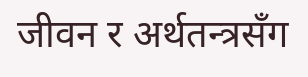जीवन र अर्थतन्त्रसँग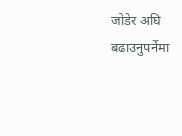जोडेर अघि बढाउनुपर्नेमा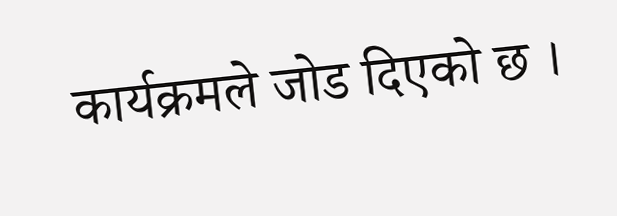कार्यक्रमले जोड दिएको छ ।